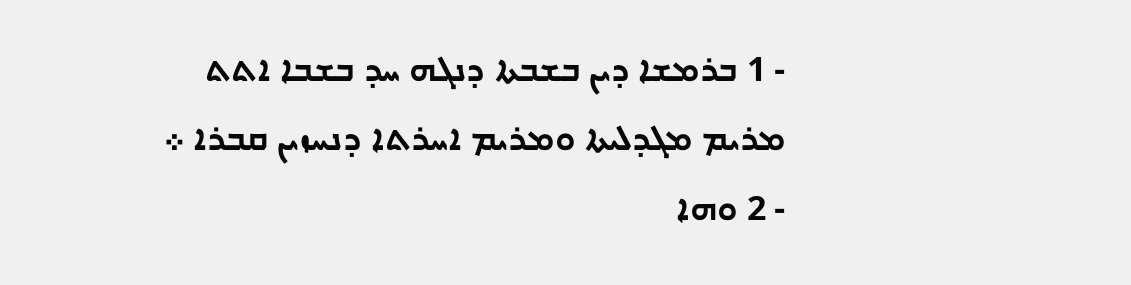- 1 ܒܪܡܫܐ ܕܝܢ ܒܫܒܬܐ ܕܢܓܗ ܚܕ ܒܫܒܐ ܐܬܬ ܡܪܝܡ ܡܓܕܠܝܬܐ ܘܡܪܝܡ ܐܚܪܬܐ ܕܢܚܙܝܢ ܩܒܪܐ ܀
- 2 ܘܗܐ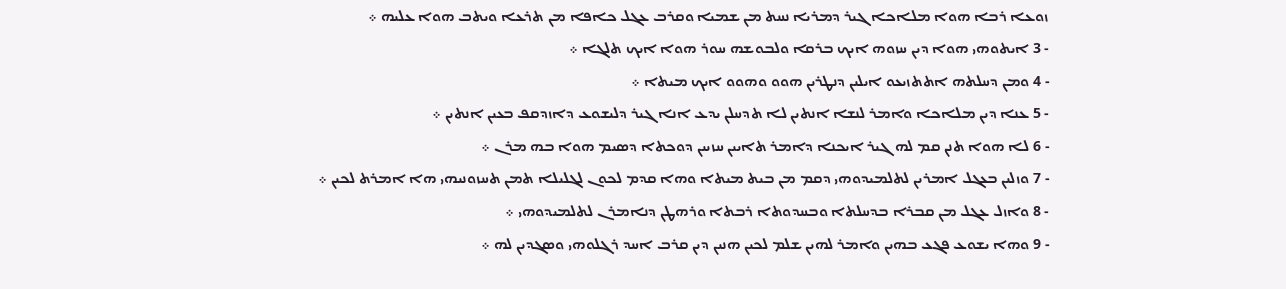ܙܘܥܐ ܪܒܐ ܗܘܐ ܡܠܐܟܐ ܓܝܪ ܕܡܪܝܐ ܢܚܬ ܡܢ ܫܡܝܐ ܘܩܪܒ ܥܓܠ ܟܐܦܐ ܡܢ ܬܪܥܐ ܘܝܬܒ ܗܘܐ ܥܠܝܗ ܀
- 3 ܐܝܬܘܗܝ ܗܘܐ ܕܝܢ ܚܙܘܗ ܐܝܟ ܒܪܩܐ ܘܠܒܘܫܗ ܚܘܪ ܗܘܐ ܐܝܟ ܬܠܓܐ ܀
- 4 ܘܡܢ ܕܚܠܬܗ ܐܬܬܙܝܥܘ ܐܝܠܝܢ ܕܢܛܪܝܢ ܗܘܘ ܘܗܘܘ ܐܝܟ ܡܝܬܐ ܀
- 5 ܥܢܐ ܕܝܢ ܡܠܐܟܐ ܘܐܡܪ ܠܢܫܐ ܐܢܬܝܢ ܠܐ ܬܕܚܠܢ ܝܕܥ ܐܢܐ ܓܝܪ ܕܠܝܫܘܥ ܕܐܙܕܩܦ ܒܥܝܢ ܐܢܬܝܢ ܀
- 6 ܠܐ ܗܘܐ ܬܢܢ ܩܡ ܠܗ ܓܝܪ ܐܝܟܢܐ ܕܐܡܪ ܬܐܝܝܢ ܚܙܝܝܢ ܕܘܟܬܐ ܕܤܝܡ ܗܘܐ ܒܗ ܡܪܢ ܀
- 7 ܘܙܠܝܢ ܒܥܓܠ ܐܡܪܝܢ ܠܬܠܡܝܕܘܗܝ ܕܩܡ ܡܢ ܒܝܬ ܡܝܬܐ ܘܗܐ ܩܕܡ ܠܟܘܢ ܠܓܠܝܠܐ ܬܡܢ ܬܚܙܘܢܝܗܝ ܗܐ ܐܡܪܬ ܠܟܝܢ ܀
- 8 ܘܐܙܠ ܥܓܠ ܡܢ ܩܒܪܐ ܒܕܚܠܬܐ ܘܒܚܕܘܬܐ ܪܒܬܐ ܘܪܗܛܢ ܕܢܐܡܪܢ ܠܬܠܡܝܕܘܗܝ ܀
- 9 ܘܗܐ ܝܫܘܥ ܦܓܥ ܒܗܝܢ ܘܐܡܪ ܠܗܝܢ ܫܠܡ ܠܟܝܢ ܗܢܝܢ ܕܝܢ ܩܪܒ ܐܚܕ ܪܓܠܘܗܝ ܘܤܓܕܝܢ ܠܗ ܀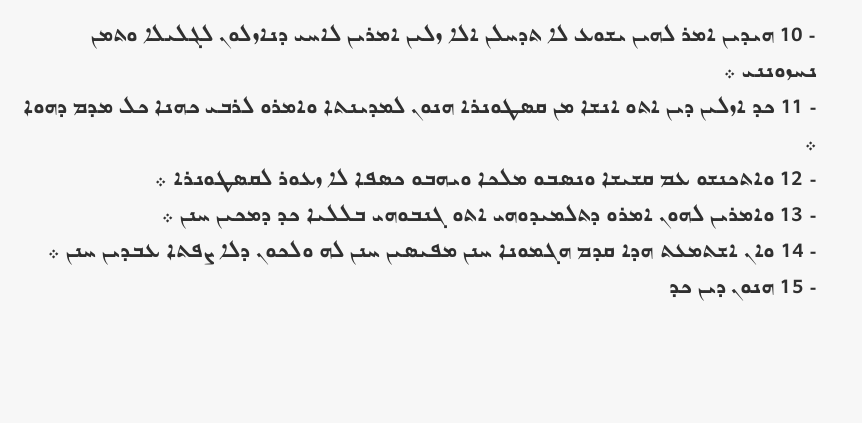- 10 ܗܝܕܝܢ ܐܡܪ ܠܗܝܢ ܝܫܘܥ ܠܐ ܬܕܚܠܢ ܐܠܐ ܙܠܝܢ ܐܡܪܝܢ ܠܐܚܝ ܕܢܐܙܠܘܢ ܠܓܠܝܠܐ ܘܬܡܢ ܢܚܙܘܢܢܝ ܀
- 11 ܟܕ ܐܙܠܝܢ ܕܝܢ ܐܬܘ ܐܢܫܐ ܡܢ ܩܤܛܘܢܪܐ ܗܢܘܢ ܠܡܕܝܢܬܐ ܘܐܡܪܘ ܠܪܒܝ ܟܗܢܐ ܟܠ ܡܕܡ ܕܗܘܐ ܀
- 12 ܘܐܬܟܢܫܘ ܥܡ ܩܫܝܫܐ ܘܢܤܒܘ ܡܠܟܐ ܘܝܗܒܘ ܟܤܦܐ ܠܐ ܙܥܘܪ ܠܩܤܛܘܢܪܐ ܀
- 13 ܘܐܡܪܝܢ ܠܗܘܢ ܐܡܪܘ ܕܬܠܡܝܕܘܗܝ ܐܬܘ ܓܢܒܘܗܝ ܒܠܠܝܐ ܟܕ ܕܡܟܝܢ ܚܢܢ ܀
- 14 ܘܐܢ ܐܫܬܡܥܬ ܗܕܐ ܩܕܡ ܗܓܡܘܢܐ ܚܢܢ ܡܦܝܤܝܢ ܚܢܢ ܠܗ ܘܠܟܘܢ ܕܠܐ ܨܦܬܐ ܥܒܕܝܢ ܚܢܢ ܀
- 15 ܗܢܘܢ ܕܝܢ ܟܕ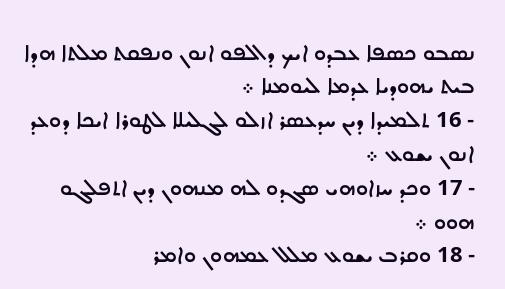ܢܤܒܘ ܟܤܦܐ ܥܒܕܘ ܐܝܟ ܕܐܠܦܘ ܐܢܘܢ ܘܢܦܩܬ ܡܠܬܐ ܗܕܐ ܒܝܬ ܝܗܘܕܝܐ ܥܕܡܐ ܠܝܘܡܢܐ ܀
- 16 ܬܠܡܝܕܐ ܕܝܢ ܚܕܥܤܪ ܐܙܠܘ ܠܓܠܝܠܐ ܠܛܘܪܐ ܐܝܟܐ ܕܘܥܕ ܐܢܘܢ ܝܫܘܥ ܀
- 17 ܘܟܕ ܚܙܐܘܗܝ ܤܓܕܘ ܠܗ ܡܢܗܘܢ ܕܝܢ ܐܬܦܠܓܘ ܗܘܘ ܀
- 18 ܘܩܪܒ ܝܫܘܥ ܡܠܠ ܥܡܗܘܢ ܘܐܡܪ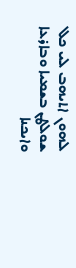ܠܗܘܢ ܐܬܝܗܒ ܠܝ ܟܠ ܫܘܠܛܢ ܒܫܡܝܐ ܘܒܐܪܥܐ ܘܐܝܟܢܐ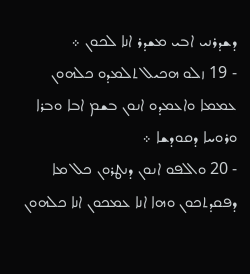ܕܫܕܪܢܝ ܐܒܝ ܡܫܕܪ ܐܢܐ ܠܟܘܢ ܀
- 19 ܙܠܘ ܗܟܝܠ ܬܠܡܕܘ ܟܠܗܘܢ ܥܡܡܐ ܘܐܥܡܕܘ ܐܢܘܢ ܒܫܡ ܐܒܐ ܘܒܪܐ ܘܪܘܚܐ ܕܩܘܕܫܐ ܀
- 20 ܘܐܠܦܘ ܐܢܘܢ ܕܢܛܪܘܢ ܟܠ ܡܐ ܕܦܩܕܬܟܘܢ ܘܗܐ ܐܢܐ ܥܡܟܘܢ ܐܢܐ ܟܠܗܘܢ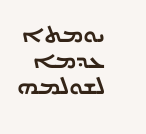ܝܘܡܬܐ ܥܕܡܐ ܠܫܘܠܡܗ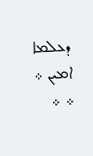ܕܥܠܡܐ ܐܡܝܢ ܀ ܀ ܀